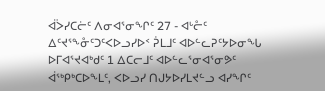ᐋᐴᓯᑕᓖᑦ ᐱᓂᐊᕐᓂᖏᑦ 27 - ᐊᒡᓔᑦ ᐃᑦᔪᕐᖕᓁᑦᑐᑦᐸᐅᓗᓯᐅᑉ ᕉᒪᒧᑦ ᐊᐅᓪᓚᕈᑦᔭᐅᓂᖓ ᐅᒥᐊᕐᔪᐊᒃᑯᑦ 1 ᐃᑕᓕᒧᑦ ᐊᐅᓪᓚᕐᓂᐊᕐᓂᕗᑦ ᐋᖅᑭᒃᑕᐅᖕᒪᑦ, ᐸᐅᓗᓯ ᑎᒍᔭᐅᓯᒪᔪᓪᓗ ᐊᓯᖏᑦ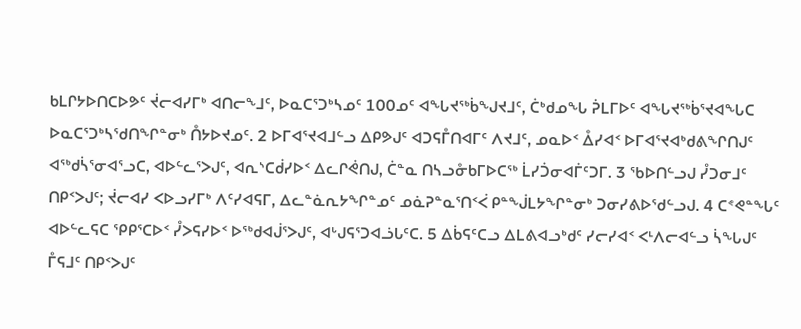ᑲᒪᒋᔭᐅᑎᑕᐅᕗᑦ ᔫᓕᐊᓯᒥᒃ ᐊᑎᓕᖕᒧᑦ, ᐅᓇᑕᕐᑐᒃᓴᓄᑦ 100ᓄᑦ ᐊᖓᔪᖅᑳᖑᔪᒧᑦ, ᑖᒃᑯᓄᖓ ᕉᒪᒥᐅᑦ ᐊᖓᔪᖅᑳᕐᔪᐊᖓᑕ ᐅᓇᑕᕐᑐᒃᓴᖁᑎᖏᓐᓂᒃ ᑍᔭᐅᔪᓄᑦ. 2 ᐅᒥᐊᕐᔪᐊᒧᓪᓗ ᐃᑭᕗᒍᑦ ᐊᑐᕋᒤᑎᐊᒥᑦ ᐱᔪᒧᑦ, ᓄᓇᐅᑉ ᐂᓯᐊᑉ ᐅᒥᐊᕐᔪᐊᒃᑯᕕᖏᑎᒍᑦ ᐊᖅᑯᓵᕐᓂᐊᕐᓗᑕ, ᐊᐅᓪᓚᕐᐳᒍᑦ, ᐊᕆᔅᑕᑰᓯᐅᑉ ᐃᓚᒋᕚᑎᒍ, ᑖᓐᓇ ᑎᓴᓗᓁᑲᒥᐅᑕᖅ ᒫᓯᑑᓂᐊᒦᑦᑐᒥ. 3 ᖃᐅᑎᓪᓗᒍ ᓮᑐᓂᒧᑦ ᑎᑭᑉᐳᒍᑦ; ᔫᓕᐊᓯ ᐸᐅᓗᓯᒥᒃ ᐱᑦᓯᐊᕋᒥ, ᐃᓚᓐᓈᕆᔭᖏᓐᓄᑦ ᓄᓈᕈᓐᓇᕐᑎᑉᐹ ᑭᓐᖒᒪᔭᖏᓐᓂᒃ ᑐᓂᓯᕕᐅᖁᓪᓗᒍ. 4 ᑕᕝᕙᓐᖓᑦ ᐊᐅᓪᓚᕋᑕ ᕿᑭᕐᑕᐅᑉ ᓮᐳᕋᓯᐅᑉ ᐅᖅᑯᐊᒎᕐᐳᒍᑦ, ᐊᒡᒍᕋᕐᑐᐊᓘᒐᑦᑕ. 5 ᐃᑳᕋᑦᑕᓗ ᐃᒪᕕᐊᓗᒃᑯᑦ ᓯᓕᓯᐊᑉ ᐸᒻᐱᓕᐊᓪᓗ ᓵᖓᒍᑦ ᒤᕋᒧᑦ ᑎᑭᑉᐳᒍᑦ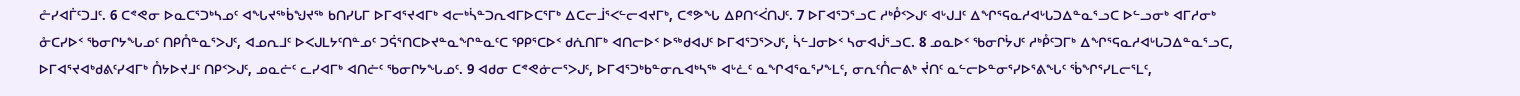ᓔᓯᐊᒦᑦᑐᒧᑦ. 6 ᑕᕝᕙᓂ ᐅᓇᑕᕐᑐᒃᓴᓄᑦ ᐊᖓᔪᖅᑳᖑᔪᖅ ᑲᑎᓯᒐᒥ ᐅᒥᐊᕐᔪᐊᒥᒃ ᐊᓕᒃᓵᓐᑐᕆᐊᒥᐅᑕᕐᒥᒃ ᐃᑕᓕᒨᕐᐸᓪᓕᐊᔪᒥᒃ, ᑕᕝᕗᖓ ᐃᑭᑎᑉᐹᑎᒍᑦ. 7 ᐅᒥᐊᕐᑐᕐᓗᑕ ᓱᒃᑬᑉᐳᒍᑦ ᐊᒡᒍᒧᑦ ᐃᖏᕐᕋᓇᓱᐊᒡᒐᑐᐃᓐᓇᕐᓗᑕ ᐅᓪᓗᓂᒃ ᐊᒥᓱᓂᒃ ᓁᑕᓯᐅᑉ ᖃᓂᒋᔭᖓᓄᑦ ᑎᑭᑍᓐᓇᕐᐳᒍᑦ, ᐊᓄᕆᒧᑦ ᐅᐸᒍᒪᔭᑦᑎᓐᓄᑦ ᑐᕌᕐᑎᑕᐅᔪᓐᓇᖏᓐᓇᑦᑕ ᕿᑭᕐᑕᐅᑉ ᑯᕇᑎᒥᒃ ᐊᑎᓕᐅᑉ ᐅᖅᑯᐊᒍᑦ ᐅᒥᐊᕐᑐᕐᐳᒍᑦ, ᓵᓪᒧᓂᐅᑉ ᓴᓂᐊᒎᕐᓗᑕ. 8 ᓄᓇᐅᑉ ᖃᓂᒋᔮᒍᑦ ᓱᒃᑬᑦᑐᒥᒃ ᐃᖏᕐᕋᓇᓱᐊᒡᒐᑐᐃᓐᓇᕐᓗᑕ, ᐅᒥᐊᕐᔪᐊᒃᑯᕕᑦᓯᐊᒥᒃ ᑍᔭᐅᔪᒧᑦ ᑎᑭᑉᐳᒍᑦ, ᓄᓇᓖᑦ ᓚᓯᐊᒥᒃ ᐊᑎᓖᑦ ᖃᓂᒋᔭᖓᓄᑦ. 9 ᐊᑯᓂ ᑕᕝᕙᓃᓕᕐᐳᒍᑦ, ᐅᒥᐊᕐᑐᒃᑲᓐᓂᕆᐊᒃᓴᖅ ᐊᒡᓛᑦ ᓇᖏᐊᕐᓇᕐᓯᖕᒪᑦ, ᓂᕆᑦᑍᓕᕕᒃ ᔫᑎᑦ ᓇᓪᓕᐅᓐᓂᕐᓯᐅᕐᕕᖓᑦ ᖄᖏᕐᓯᒪᓕᕐᒪᑦ,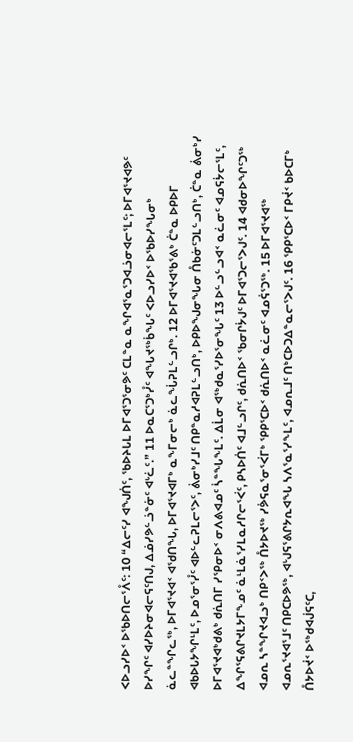ᐸᐅᓗᓯᐅᑉ ᐅᖃᐅᑎᓕᕐᐰᑦ: 10 “ᐃᓕᑦᓯ ᐊᖑᑏᑦ, ᖃᐅᔨᒐᒪ ᐅᒥᐊᕐᑐᕐᓂᕗᑦ ᑕᒪᓐᓇ ᓇᖏᐊᕐᓇᕐᑐᐊᓘᓂᐊᓕᕐᒪᑦ; ᐅᒥᐊᕐᔪᐊᕗᑦ ᐅᓯᖏᑦ ᐊᓯᐅᔨᓂᐊᓕᕋᑦᑎᒍ, ᐃᓅᓯᕗᓪᓘᓐᓃᑦ ᐊᒡᓛᑦ.” 11 ᐅᓇᑕᕐᑐᒃᓮᑦ ᐊᖓᔪᖅᑳᖓᑦ ᐸᐅᓗᓯᐅᑉ ᐅᖃᐅᓯᖓᓂᒃ ᓈᓚᓐᖏᓚᖅ, ᐅᒥᐊᕐᔪᐊᑉ ᐊᖁᑎᖓ, ᐅᒥᐊᕐᔪᐊᒥᒃ ᓇᖕᒥᓂᓕᒃ ᓈᓚᖔᕈᒪᓪᓗᒋᒃ. 12 ᐅᒥᐊᕐᔪᐊᖃᕐᕕᒃ ᑖᓐᓇ ᐅᑭᐅᒥ ᐊᑲᐅᒐᔭᖏᒻᒪᑦ, ᐅᓄᕐᓂᕐᓮᑦ ᐊᐅᓪᓚᕈᒪᓕᕐᐳᑦ, ᕖᓂᒃᓯᒧᑦ ᑎᑭᓐᓇᓱᐊᕈᒪᓪᓗᑎᒃ, ᐅᑭᐅᖑᓂᖓᓂ ᑍᑲᓃᑦᑐᒪᓪᓗᑎᒃ, ᑖᓐᓇ ᕖᓂᒃᓯ ᐅᒥᐊᕐᔪᐊᒃᑯᕕᒃ ᑯᕇᑎᒥ ᓯᕿᓂᐅᑉ ᓂᐱᕕᐊᓄᑦ ᓵᓐᖓᖕᒪᑦ. ᐃᒫᓂ ᐊᖅᑯᓇᕐᓯᐅᕐᓂᖓᑦ 13 ᐅᓪᓗᓪᓗᐊᑉ ᓇᓛᓂᑦ ᐊᓄᕋᔮᓕᕐᒪᑦ, ᐃᖏᕐᕋᕕᒋᔪᒪᔭᒥᖕᓄᑦ ᓈᒻᒪᓈᕐᓯᒪᓇᓱᒋᓕᕐᐹᑦ, ᑭᓴᐅᑏᑦ ᐊᒧᓪᓗᒋᑦ, ᑯᕇᑎᐅᑉ ᖃᓂᒋᔮᒍᑦ ᐅᒥᐊᕐᑐᓕᕐᐳᒍᑦ. 14 ᐊᑯᓂᐅᖏᑦᑐᖅ ᐊᓄᕆ ᓴᓐᖏᔪᐊᓗᒃ ᑎᑭᑉᐳᖅ ᑍᔭᐅᔪᖅ ᓯᕘᕋᓇᕐᓂᕐᐹᒥᒃ ᕿᑭᕐᑕᐅᑉ ᑯᕇᑎᐅᑉ ᓇᓛᓂᑦ ᐊᓄᕌᕐᑐᖅ. 15 ᐅᒥᐊᕐᔪᐊᖅ ᐊᓄᕆᕐᔪᐊᕐᒧᑦ ᑎᑭᑕᐅᕗᖅ, ᐊᒡᒍᕋᕐᕕᒋᔭᕆᐊᖓ ᓴᐱᕐᓇᕐᓯᖕᒪᑦ, ᐊᓄᕆᒧᑦ ᑎᒃᑕᐅᑐᐃᓐᓇᓕᕐᐳᒍᑦ. 16 ᕿᑭᕐᑕᐅᑉ ᒥᑭᔫᑉ ᑲᐅᑕᒥᒃ ᑍᔭᐅᔫᑉ ᐅᖅᑯᐊᒎᕋᑦᑕ,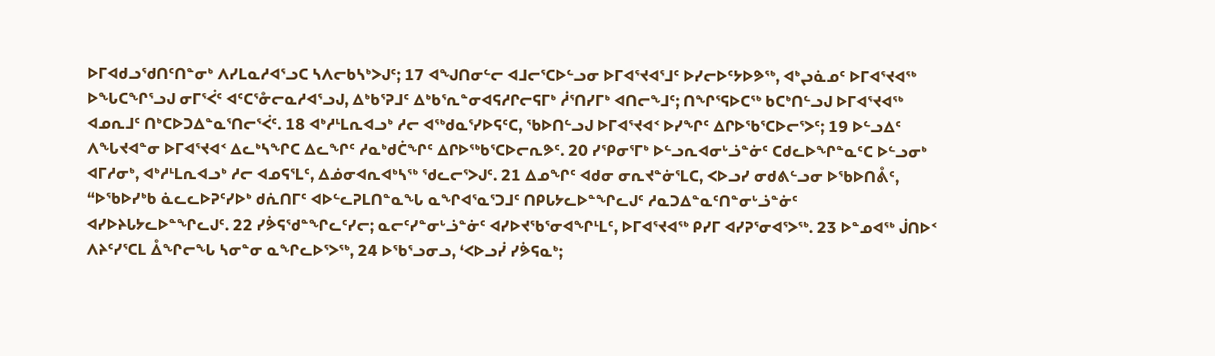ᐅᒥᐊᑯᓗᖁᑎᑦᑎᓐᓂᒃ ᐱᓯᒪᓇᓱᐊᕐᓗᑕ ᓴᐱᓕᑲᓴᒃᐳᒍᑦ; 17 ᐊᖑᑎᓂᓪᓕ ᐊᒧᓕᕐᑕᐅᓪᓗᓂ ᐅᒥᐊᕐᔪᐊᕐᒧᑦ ᐅᓯᓕᐅᑦᔭᐅᕗᖅ, ᐊᒃᖢᓈᓄᑦ ᐅᒥᐊᕐᔪᐊᖅ ᐅᖓᑕᖏᕐᓗᒍ ᓂᒥᕐᐹᑦ ᐊᑦᑕᕐᓁᓕᓇᓱᐊᕐᓗᒍ, ᐃᒃᑲᕐᕈᒧᑦ ᐃᒃᑲᕐᕆᓐᓂᐊᕋᓱᒋᓕᕋᒥᒃ ᓲᕐᑎᓯᒥᒃ ᐊᑎᓕᖕᒧᑦ; ᑎᖏᕐᕋᐅᑕᖅ ᑲᑕᒃᑎᓪᓗᒍ ᐅᒥᐊᕐᔪᐊᖅ ᐊᓄᕆᒧᑦ ᑎᒃᑕᐅᑐᐃᓐᓇᕐᑎᓕᕐᐹᑦ. 18 ᐊᒃᓱᒻᒪᕆᐊᓗᒃ ᓱᓕ ᐊᖅᑯᓇᕐᓯᐅᕋᑦᑕ, ᖃᐅᑎᓪᓗᒍ ᐅᒥᐊᕐᔪᐊᑉ ᐅᓯᖏᑦ ᐃᒋᐅᖃᕐᑕᐅᓕᕐᐳᑦ; 19 ᐅᓪᓗᐃᑦ ᐱᖓᔪᐊᓐᓂ ᐅᒥᐊᕐᔪᐊᑉ ᐃᓚᒃᓴᖏᑕ ᐃᓚᖏᑦ ᓱᓇᒃᑯᑖᖏᑦ ᐃᒋᐅᖅᑲᕐᑕᐅᓕᕆᕗᑦ. 20 ᓯᕿᓂᕐᒥᒃ ᐅᓪᓗᕆᐊᓂᒡᓘᓐᓃᑦ ᑕᑯᓚᐅᖏᓐᓇᑦᑕ ᐅᓪᓗᓂᒃ ᐊᒥᓱᓂᒃ, ᐊᒃᓱᒻᒪᕆᐊᓗᒃ ᓱᓕ ᐊᓄᕋᕐᒪᑦ, ᐃᓅᓂᐊᕆᐊᒃᓴᖅ ᖁᓚᓕᕐᐳᒍᑦ. 21 ᐃᓄᖏᑦ ᐊᑯᓂ ᓂᕆᔪᓐᓃᕐᒪᑕ, ᐸᐅᓗᓯ ᓂᑯᕕᓪᓗᓂ ᐅᖃᐅᑎᕔᑦ, “ᐅᖃᐅᓯᒃᑲ ᓈᓚᓚᐅᕈᑦᓯᐅᒃ ᑯᕇᑎᒥᑦ ᐊᐅᓪᓚᕈᒪᑎᓐᓇᖓ ᓇᖏᐊᕐᓇᕐᑐᒧᑦ ᑎᑭᒐᔭᓚᐅᓐᖏᓚᒍᑦ ᓱᓇᑐᐃᓐᓇᑦᑎᓐᓂᒡᓘᓐᓃᑦ ᐊᓯᐅᔨᒐᔭᓚᐅᓐᖏᓚᒍᑦ. 22 ᓯᕘᕋᖁᓐᖏᓚᑦᓯᓕ; ᓇᓕᑦᓯᓐᓂᒡᓘᓐᓃᑦ ᐊᓯᐅᔪᖃᕐᓂᐊᖏᒻᒪᑦ, ᐅᒥᐊᕐᔪᐊᖅ ᑭᓯᒥ ᐊᓯᕈᕐᓂᐊᕐᐳᖅ. 23 ᐅᓐᓄᐊᖅ ᒎᑎᐅᑉ ᐱᔨᑦᓯᕐᑕᒪ ᐂᖏᓕᖓ ᓴᓂᓐᓂ ᓇᖏᓚᐅᕐᐳᖅ, 24 ᐅᖃᕐᓗᓂᓗ, ‘ᐸᐅᓗᓰ ᓯᕘᕋᓇᒃ;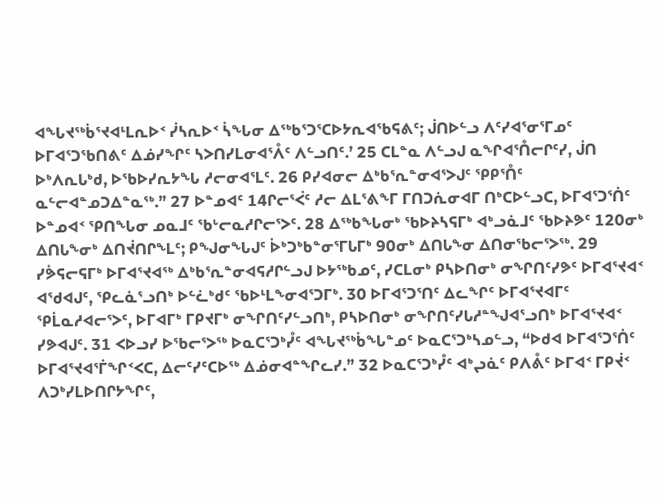ᐊᖓᔪᖅᑳᕐᔪᐊᒻᒪᕆᐅᑉ ᓰᓴᕆᐅᑉ ᓵᖓᓂ ᐃᖅᑲᕐᑐᕐᑕᐅᔭᕆᐊᖃᕋᕕᑦ; ᒎᑎᐅᓪᓗ ᐱᑦᓯᐊᕐᓂᕐᒥᓄᑦ ᐅᒥᐊᕐᑐᖃᑎᕕᑦ ᐃᓅᓯᖏᑦ ᓴᐳᑎᓯᒪᓂᐊᕐᐰᑦ ᐱᓪᓗᑎᑦ.’ 25 ᑕᒪᓐᓇ ᐱᓪᓗᒍ ᓇᖏᐊᕐᑍᓕᒋᑦᓯ, ᒎᑎ ᐅᒃᐱᕆᒐᒃᑯ, ᐅᖃᐅᓯᕆᔭᖓ ᓱᓕᓂᐊᕐᒪᑦ. 26 ᑭᓯᐊᓂᓕ ᐃᒃᑲᕐᕆᓐᓂᐊᕐᐳᒍᑦ ᕿᑭᕐᑍᑦ ᓇᓪᓕᐊᓐᓄᑐᐃᓐᓇᖅ.” 27 ᐅᓐᓄᐊᑦ 14ᒋᓕᕐᐹᑦ ᓱᓕ ᐃᒪᕐᕕᖕᒥ ᒥᑎᑐᕇᓂᐊᒥ ᑎᒃᑕᐅᓪᓗᑕ, ᐅᒥᐊᕐᑐᕐᑏᑦ ᐅᓐᓄᐊᑉ ᕿᑎᖓᓂ ᓄᓇᒧᑦ ᖃᒡᓕᓇᓱᒋᓕᕐᐳᑦ. 28 ᐃᖅᑲᖓᓂᒃ ᖃᐅᔨᓴᕋᒥᒃ ᐊᒃᓗᓈᒧᑦ ᖃᐅᔨᕗᑦ 120ᓂᒃ ᐃᑎᒐᖕᓂᒃ ᐃᑎᔫᑎᒋᖕᒪᑦ; ᑭᖑᓂᖓᒍᑦ ᐆᒃᑐᒃᑲᓐᓂᕐᒥᒐᒥᒃ 90ᓂᒃ ᐃᑎᒐᖕᓂ ᐃᑎᓂᖃᓕᕐᐳᖅ. 29 ᓯᕘᕋᓕᕋᒥᒃ ᐅᒥᐊᕐᔪᐊᖅ ᐃᒃᑲᕐᕆᓐᓂᐊᕋᓱᒋᓪᓗᒍ ᐅᔭᖅᑲᓄᑦ, ᓯᑕᒪᓂᒃ ᑭᓴᐅᑎᓂᒃ ᓂᖏᑎᑦᓯᕗᑦ ᐅᒥᐊᕐᔪᐊᑉ ᐊᖁᐊᒍᑦ, ᕿᓚᓈᕐᓗᑎᒃ ᐅᓪᓛᒃᑯᑦ ᖃᐅᒻᒪᖕᓂᐊᕐᑐᒥᒃ. 30 ᐅᒥᐊᕐᑐᕐᑎᑦ ᐃᓚᖏᑦ ᐅᒥᐊᕐᔪᐊᒥᑦ ᕿᒫᓇᓱᐊᓕᕐᐳᑦ, ᐅᒥᐊᒥᒃ ᒥᑭᔪᒥᒃ ᓂᖏᑎᑦᓯᓪᓗᑎᒃ, ᑭᓴᐅᑎᓂᒃ ᓂᖏᑎᑦᓯᒐᓱᓐᖑᐊᕐᓗᑎᒃ ᐅᒥᐊᕐᔪᐊᑉ ᓯᕗᐊᒍᑦ. 31 ᐸᐅᓗᓯ ᐅᖃᓕᕐᐳᖅ ᐅᓇᑕᕐᑐᒃᓮᑦ ᐊᖓᔪᖅᑳᖓᓐᓄᑦ ᐅᓇᑕᕐᑐᒃᓴᓄᓪᓗ, “ᐅᑯᐊ ᐅᒥᐊᕐᑐᕐᑏᑦ ᐅᒥᐊᕐᔪᐊᕐᒦᖏᑉᐸᑕ, ᐃᓕᑦᓯᑦᑕᐅᖅ ᐃᓅᓂᐊᓐᖏᓚᓯ.” 32 ᐅᓇᑕᕐᑐᒃᓮᑦ ᐊᒃᖢᓈᑦ ᑭᐱᕔᑦ ᐅᒥᐊᑉ ᒥᑭᔫᑉ ᐱᑐᒃᓯᒪᐅᑎᒋᔭᖏᑦ,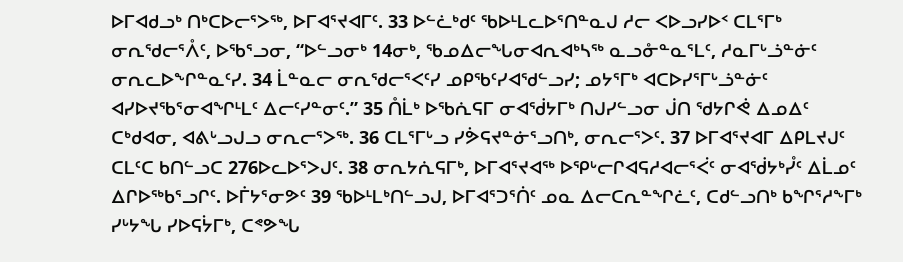ᐅᒥᐊᑯᓗᒃ ᑎᒃᑕᐅᓕᕐᐳᖅ, ᐅᒥᐊᕐᔪᐊᒥᑦ. 33 ᐅᓪᓛᒃᑯᑦ ᖃᐅᒻᒪᓚᐅᕐᑎᓐᓇᒍ ᓱᓕ ᐸᐅᓗᓯᐅᑉ ᑕᒪᕐᒥᒃ ᓂᕆᖁᓕᕐᐰᑦ, ᐅᖃᕐᓗᓂ, “ᐅᓪᓗᓂᒃ 14ᓂᒃ, ᖃᓄᐃᓕᖓᓂᐊᕆᐊᒃᓴᖅ ᓇᓗᓁᓐᓇᕐᒪᑦ, ᓱᓇᒥᒡᓘᓐᓃᑦ ᓂᕆᓚᐅᖕᒋᓐᓇᑦᓯ. 34 ᒫᓐᓇᓕ ᓂᕆᖁᓕᕐᐸᑦᓯ ᓄᑭᖃᑦᓯᐊᖁᓪᓗᓯ; ᓄᔭᕐᒥᒃ ᐊᑕᐅᓯᕐᒥᒡᓘᓐᓃᑦ ᐊᓯᐅᔪᖃᕐᓂᐊᖏᒻᒪᑦ ᐃᓕᑦᓯᓐᓂᑦ.” 35 ᑍᒫᒃ ᐅᖃᕇᕋᒥ ᓂᐊᖂᔭᒥᒃ ᑎᒍᓯᓪᓗᓂ ᒎᑎ ᖁᔭᒋᕚ ᐃᓄᐃᑦ ᑕᒃᑯᐊᓂ, ᐊᕕᒡᓗᒍᓗ ᓂᕆᓕᕐᐳᖅ. 36 ᑕᒪᕐᒥᒡᓗ ᓯᕘᕋᔪᓐᓃᕐᓗᑎᒃ, ᓂᕆᓕᕐᐳᑦ. 37 ᐅᒥᐊᕐᔪᐊᒥ ᐃᑭᒪᔪᒍᑦ ᑕᒪᑦᑕ ᑲᑎᓪᓗᑕ 276ᐅᓚᐅᕐᐳᒍᑦ. 38 ᓂᕆᔭᕇᕋᒥᒃ, ᐅᒥᐊᕐᔪᐊᖅ ᐅᕿᒡᓕᒋᐊᕋᓱᐊᓕᕐᐹᑦ ᓂᐊᖂᔭᒃᓮᑦ ᐃᒫᓄᑦ ᐃᒋᐅᖅᑲᕐᓗᒋᑦ. ᐅᒦᔭᕐᓂᕗᑦ 39 ᖃᐅᒻᒪᒃᑎᓪᓗᒍ, ᐅᒥᐊᕐᑐᕐᑏᑦ ᓄᓇ ᐃᓕᑕᕆᓐᖏᓛᑦ, ᑕᑯᓪᓗᑎᒃ ᑲᖏᕐᓱᖕᒥᒃ ᓯᒡᔭᖓ ᓯᐅᕋᔮᒥᒃ, ᑕᕝᕗᖓ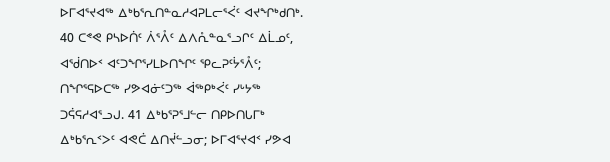ᐅᒥᐊᕐᔪᐊᖅ ᐃᒃᑲᕐᕆᑎᓐᓇᓱᐊᕈᒪᓕᕐᐹᑦ ᐊᔪᖏᒃᑯᑎᒃ. 40 ᑕᕝᕙ ᑭᓴᐅᑏᑦ ᐲᕐᐰᑦ ᐃᐱᕅᓐᓇᕐᓗᒋᑦ ᐃᒫᓄᑦ, ᐊᖂᑎᐅᑉ ᐊᑦᑐᖏᕐᓯᒪᐅᑎᖏᑦ ᕿᓚᕈᑦᔮᕐᐰᑦ; ᑎᖏᕐᕋᐅᑕᖅ ᓯᕗᐊᓃᑦᑐᖅ ᐋᖅᑭᒃᐹᑦ ᓯᒡᔭᖅ ᑐᕌᕋᓱᐊᕐᓗᒍ. 41 ᐃᒃᑲᕐᕈᕐᒧᓪᓕ ᑎᑭᐅᑎᒐᒥᒃ ᐃᒃᑲᕐᕆᑉᐳᑦ ᐊᕙᑖ ᐃᑎᔫᓪᓗᓂ; ᐅᒥᐊᕐᔪᐊᑉ ᓯᕗᐊ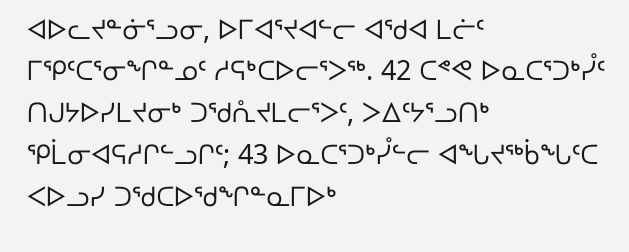ᐊᐅᓚᔪᓐᓃᕐᓗᓂ, ᐅᒥᐊᕐᔪᐊᓪᓕ ᐊᖁᐊ ᒪᓖᑦ ᒥᕿᑦᑕᕐᓂᖏᓐᓄᑦ ᓱᕋᒃᑕᐅᓕᕐᐳᖅ. 42 ᑕᕝᕙ ᐅᓇᑕᕐᑐᒃᓮᑦ ᑎᒍᔭᐅᓯᒪᔪᓂᒃ ᑐᖁᕅᔪᒪᓕᕐᐳᑦ, ᐳᐃᑦᔭᕐᓗᑎᒃ ᕿᒫᓂᐊᕋᓱᒋᓪᓗᒋᑦ; 43 ᐅᓇᑕᕐᑐᒃᓮᓪᓕ ᐊᖓᔪᖅᑳᖓᑦᑕ ᐸᐅᓗᓯ ᑐᖁᑕᐅᖁᖏᓐᓇᒥᐅᒃ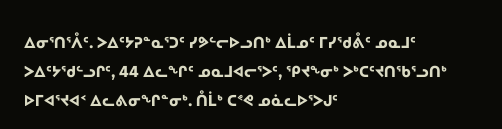ᐃᓂᕐᑎᕐᐰᑦ. ᐳᐃᑦᔭᕈᓐᓇᕐᑐᑦ ᓯᕗᓪᓕᐅᓗᑎᒃ ᐃᒫᓄᑦ ᒥᓯᖁᕔᑦ ᓄᓇᒧᑦ ᐳᐃᑦᔭᖁᓪᓗᒋᑦ, 44 ᐃᓚᖏᑦ ᓄᓇᒧᐊᓕᕐᐳᑦ, ᕿᔪᖕᓂᒃ ᐳᒃᑕᑦᔪᑎᖃᕐᓗᑎᒃ ᐅᒥᐊᕐᔪᐊᑉ ᐃᓚᕕᓂᖏᓐᓂᒃ. ᑍᒫᒃ ᑕᕝᕙ ᓄᓈᓚᐅᕐᐳᒍᑦ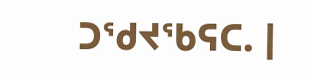ᑐᖁᔪᖃᕋᑕ. |